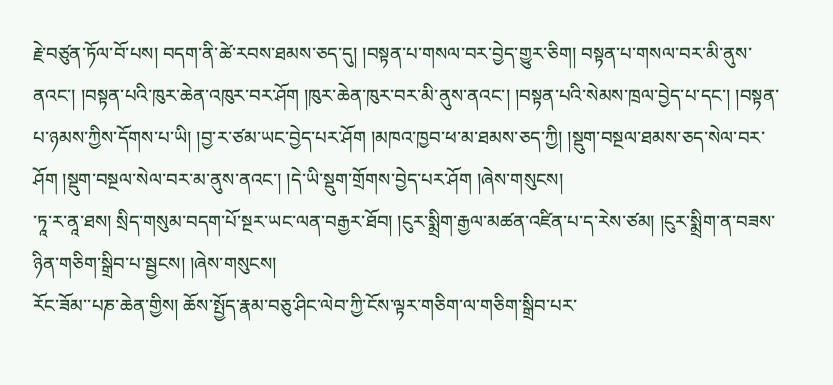རྗེ་བཙུན་ཏོལ་བོ་པས། བདག་ནི་ཚེ་རབས་ཐམས་ཅད་དུ། །བསྟན་པ་གསལ་བར་བྱེད་གྱུར་ཅིག། བསྟན་པ་གསལ་བར་མི་ནུས་ནའང་། །བསྟན་པའི་ཁུར་ཆེན་འཁུར་བར་ཤོག །ཁུར་ཆེན་ཁུར་བར་མི་ནུས་ནའང་། །བསྟན་པའི་སེམས་ཁྲལ་བྱེད་པ་དང་། །བསྟན་པ་ཉམས་ཀྱིས་དོགས་པ་ཡི། །བྱ་ར་ཙམ་ཡང་བྱེད་པར་ཤོག །མཁའ་ཁྱབ་ཕ་མ་ཐམས་ཅད་ཀྱི། །སྡུག་བསྔལ་ཐམས་ཅད་སེལ་བར་ཤོག །སྡུག་བསྔལ་སེལ་བར་མ་ནུས་ནའང་། །དེ་ཡི་སྡུག་གྲོགས་བྱེད་པར་ཤོག །ཞེས་གསུངས།
་ཏཱ་ར་ནཱ་ཐས། སྲིད་གསུམ་བདག་པོ་སྔར་ཡང་ལན་བརྒྱར་ཐོབ། །ངུར་སྨྲིག་རྒྱལ་མཚན་འཛིན་པ་ད་རེས་ཙམ། །ངུར་སྨྲིག་ན་བཟས་ཉིན་གཅིག་སྒྲིབ་པ་སྦྱངས། །ཞེས་གསུངས།
རོང་ཟོམ་་པཎ་ཆེན་གྱིས། ཆོས་སྤྱོད་རྣམ་བཅུ་ཤིང་ལེབ་ཀྱི་ངོས་ལྟར་གཅིག་ལ་གཅིག་སྒྲིབ་པར་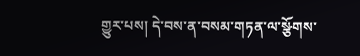གྱུར་པས། དེ་བས་ན་བསམ་གཏན་ལ་སྩོགས་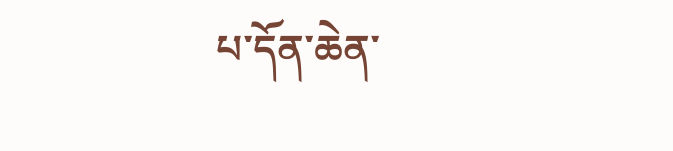པ་དོན་ཆེན་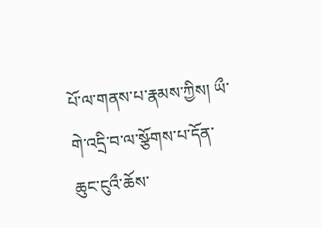པོ་ལ་གནས་པ་རྣམས་ཀྱིས། ཡྀ་གེ་འདྲི་བ་ལ་སྩོགས་པ་དོན་ཆུང་ངུའྀ་ཆོས་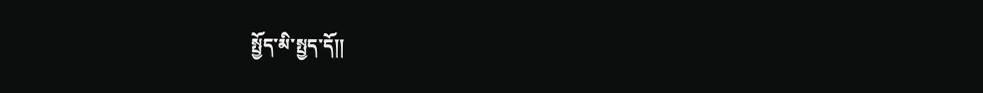སྤྱོད་མི་སྤྱད་དོ།།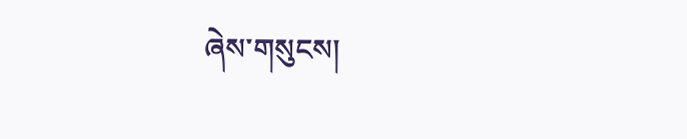ཞེས་གསུངས།